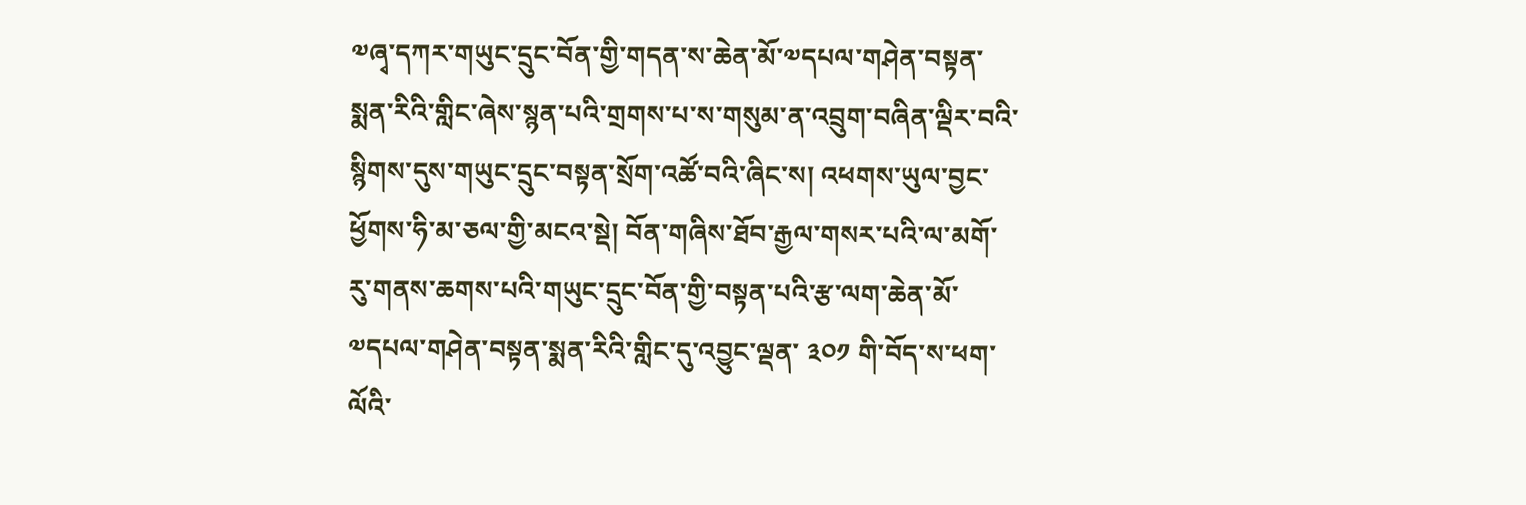༧ཞྭ་དཀར་གཡུང་དྲུང་བོན་གྱི་གདན་ས་ཆེན་མོ་༧དཔལ་གཤེན་བསྟན་སྨན་རིའི་གླིང་ཞེས་སྙན་པའི་གྲགས་པ་ས་གསུམ་ན་འབྲུག་བཞིན་ལྡིར་བའི་སྙིགས་དུས་གཡུང་དྲུང་བསྟན་སྲོག་འཚོ་བའི་ཞིང་ས། འཕགས་ཡུལ་བྱང་ཕྱོགས་ཧི་མ་ཅལ་གྱི་མངའ་སྡེ། བོན་གཞིས་ཐོབ་རྒྱལ་གསར་པའི་ལ་མགོ་རུ་གནས་ཆགས་པའི་གཡུང་དྲུང་བོན་གྱི་བསྟན་པའི་རྩ་ལག་ཆེན་མོ་༧དཔལ་གཤེན་བསྟན་སྨན་རིའི་གླིང་དུ་འབྱུང་ལྡན་ ༣༠༡ གི་བོད་ས་ཕག་ལོའི་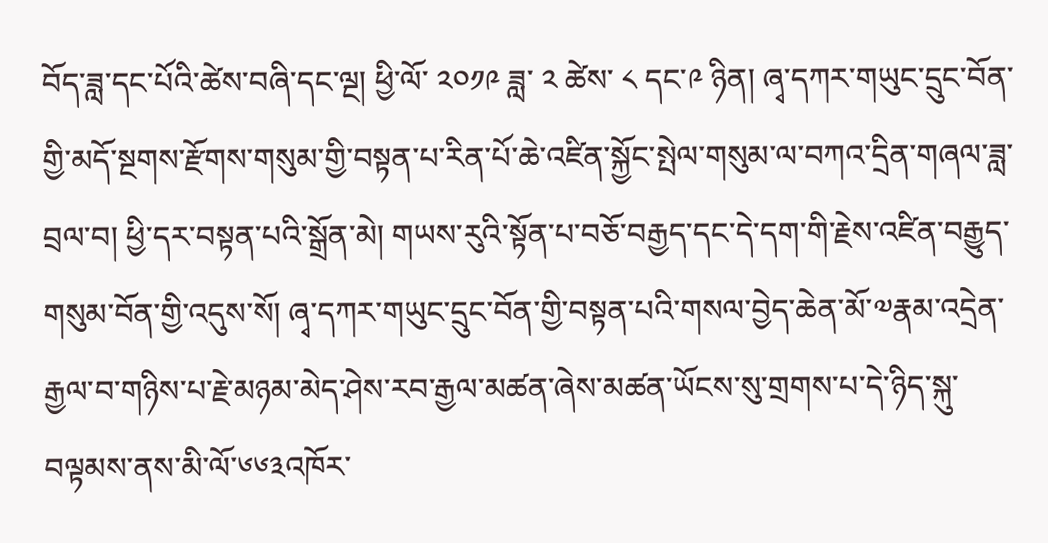བོད་ཟླ་དང་པོའི་ཚེས་བཞི་དང་ལྔ། ཕྱི་ལོ་ ༢༠༡༩ ཟླ་ ༢ ཚེས་ ༨ དང་༩ ཉིན། ཞྭ་དཀར་གཡུང་དྲུང་བོན་གྱི་མདོ་སྔགས་རྫོགས་གསུམ་གྱི་བསྟན་པ་རིན་པོ་ཆེ་འཛིན་སྐྱོང་སྤེལ་གསུམ་ལ་བཀའ་དྲིན་གཞལ་ཟླ་བྲལ་བ། ཕྱི་དར་བསྟན་པའི་སྒྲོན་མེ། གཡས་རུའི་སྟོན་པ་བཅོ་བརྒྱད་དང་དེ་དག་གི་རྗེས་འཛིན་བརྒྱུད་གསུམ་བོན་གྱི་འདུས་སོ། ཞྭ་དཀར་གཡུང་དྲུང་བོན་གྱི་བསྟན་པའི་གསལ་བྱེད་ཆེན་མོ་༧རྣམ་འདྲེན་རྒྱལ་བ་གཉིས་པ་རྗེ་མཉམ་མེད་ཤེས་རབ་རྒྱལ་མཚན་ཞེས་མཚན་ཡོངས་སུ་གྲགས་པ་དེ་ཉིད་སྐུ་བལྟམས་ནས་མི་ལོ་༦༦༣འཁོར་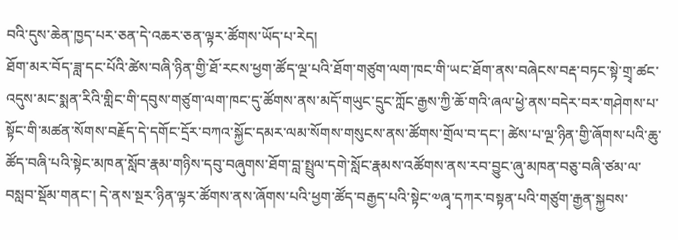བའི་དུས་ཆེན་ཁྱད་པར་ཅན་དེ་འཆར་ཅན་ལྟར་ཚོགས་ཡོད་པ་རེད།
ཐོག་མར་བོད་ཟླ་དང་པོའི་ཚེས་བཞི་ཉིན་གྱི་ཐོ་རངས་ཕྱག་ཚོད་ལྔ་པའི་ཐོག་གཙུག་ལག་ཁང་གི་ཡང་ཐོག་ནས་བཞེངས་བརྡ་བཏང་སྟེ་གྲྭ་ཚང་འདུས་མང་སྨན་རིའི་གླིང་གི་དབུས་གཙུག་ལག་ཁང་དུ་ཚོགས་ནས་མདོ་གཡུང་དྲུང་ཀློང་རྒྱས་ཀྱི་ཆོ་གའི་ཞལ་ཕྱེ་ནས་བདེར་བར་གཤེགས་པ་སྟོང་གི་མཚན་སོགས་བརྗོད་དེ་དགོང་དྲོར་བཀའ་སྐྱོང་དམར་ལམ་སོགས་གསུངས་ནས་ཚོགས་གྲོལ་བ་དང་། ཚེས་པ་ལྔ་ཉིན་གྱི་ཞོགས་པའི་ཆུ་ཚོད་བཞི་པའི་སྟེང་མཁན་སློབ་རྣམ་གཉིས་དབུ་བཞུགས་ཐོག་བླ་སྤྲུལ་དགེ་སློང་རྣམས་འཚོགས་ནས་རབ་བྱུང་ཞུ་མཁན་བཅུ་བཞི་ཙམ་ལ་བསླབ་སྡོམ་གནང་། དེ་ནས་སྔར་ཉིན་ལྟར་ཚོགས་ནས་ཞོགས་པའི་ཕྱག་ཚོད་བརྒྱད་པའི་སྟེང་༧ཞྭ་དཀར་བསྟན་པའི་གཙུག་རྒྱན་སྐྱབས་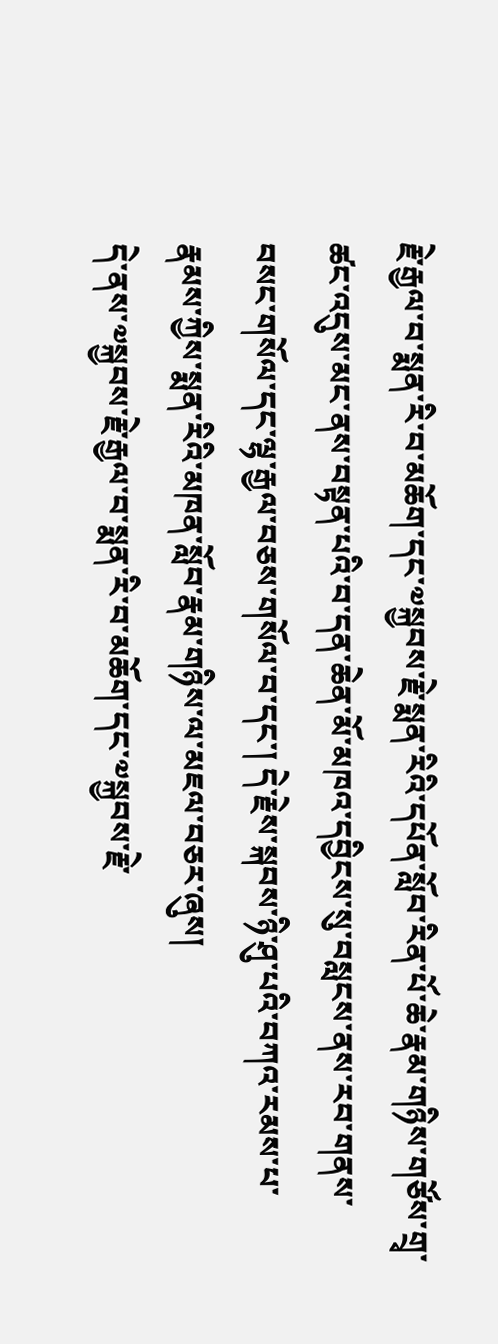རྗེ་རྒྱལ་བ་སྨན་རི་བ་མཆོག་དང་༧སྐྱབས་རྗེ་སྨན་རིའི་དཔོན་སློབ་རིན་པོ་ཆེ་རྣམ་གཉིས་གཙོས་གྲྭ་ཚང་འདུས་མང་ནས་བསྟན་པའི་བ་དན་ཆེན་མོ་མཁའ་དབྱིངས་སུ་བསླངས་ནས་རབ་གནས་བསང་གསོལ་དང་ལྷ་རྒྱལ་བཅས་གསོལ་བ་དང་། དེ་རྗེས་སྐབས་ཉི་ཤུ་པའི་བཀའ་རམས་པ་རྣམས་ཀྱིས་སྨན་རིའི་མཁན་སློབ་རྣམ་གཉིས་ལ་མཇལ་བཅར་ཞུས།
དེ་ནས་༧སྐྱབས་རྗེ་རྒྱལ་བ་སྨན་རི་བ་མཆོག་དང་༧སྐྱབས་རྗེ་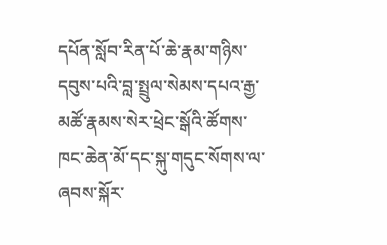དཔོན་སློབ་རིན་པོ་ཆེ་རྣམ་གཉིས་དབུས་པའི་བླ་སྤྲུལ་སེམས་དཔའ་རྒྱ་མཚོ་རྣམས་སེར་ཕྲེང་སྒོའི་ཚོགས་ཁང་ཆེན་མོ་དང་སྐུ་གདུང་སོགས་ལ་ཞབས་སྐོར་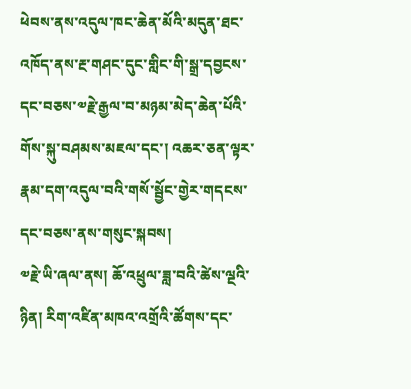ཕེབས་ནས་འདུལ་ཁང་ཆེན་མོའི་མདུན་ཐང་འཁོད་ནས་རྔ་གཤང་དུང་གླིང་གི་སྒྲ་དབྱངས་དང་བཅས་༧རྗེ་རྒྱལ་བ་མཉམ་མེད་ཆེན་པོའི་གོས་སྐུ་བཤམས་མཇལ་དང་། འཆར་ཅན་ལྟར་རྣམ་དག་འདུལ་བའི་གསོ་སྦྱོང་གྱེར་གདངས་དང་བཅས་ནས་གསུང་སྐབས།
༧རྗེ་ཡི་ཞལ་ནས། ཆོ་འཕྲུལ་ཟླ་བའི་ཚེས་ལྔའི་ཉིན། རིག་འཛིན་མཁའ་འགྲོའི་ཚོགས་དང་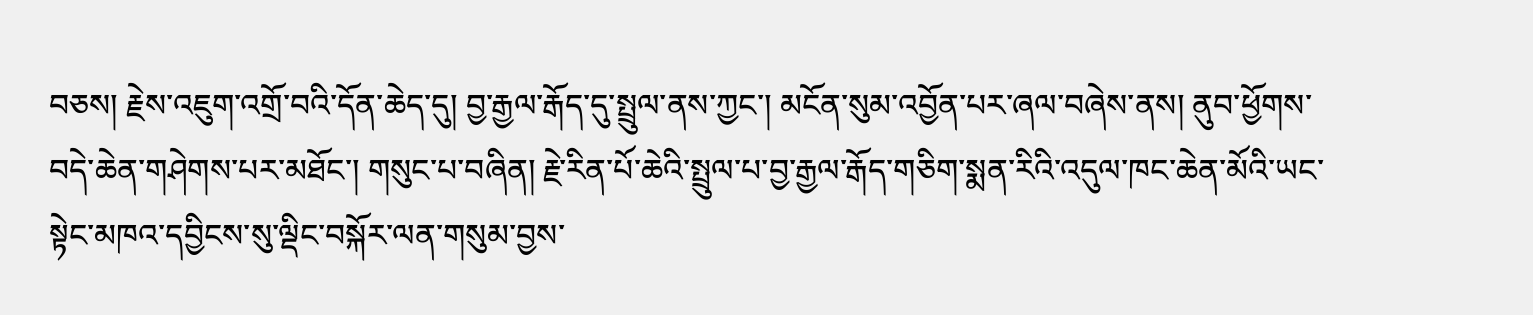བཅས། རྗེས་འཇུག་འགྲོ་བའི་དོན་ཆེད་དུ། བྱ་རྒྱལ་རྒོད་དུ་སྤྲུལ་ནས་ཀྱང་། མངོན་སུམ་འབྱོན་པར་ཞལ་བཞེས་ནས། ནུབ་ཕྱོགས་བདེ་ཆེན་གཤེགས་པར་མཐོང་། གསུང་པ་བཞིན། རྗེ་རིན་པོ་ཆེའི་སྤྲུལ་པ་བྱ་རྒྱལ་རྒོད་གཅིག་སྨན་རིའི་འདུལ་ཁང་ཆེན་མོའི་ཡང་སྟེང་མཁའ་དབྱིངས་སུ་ལྡིང་བསྐོར་ལན་གསུམ་བྱས་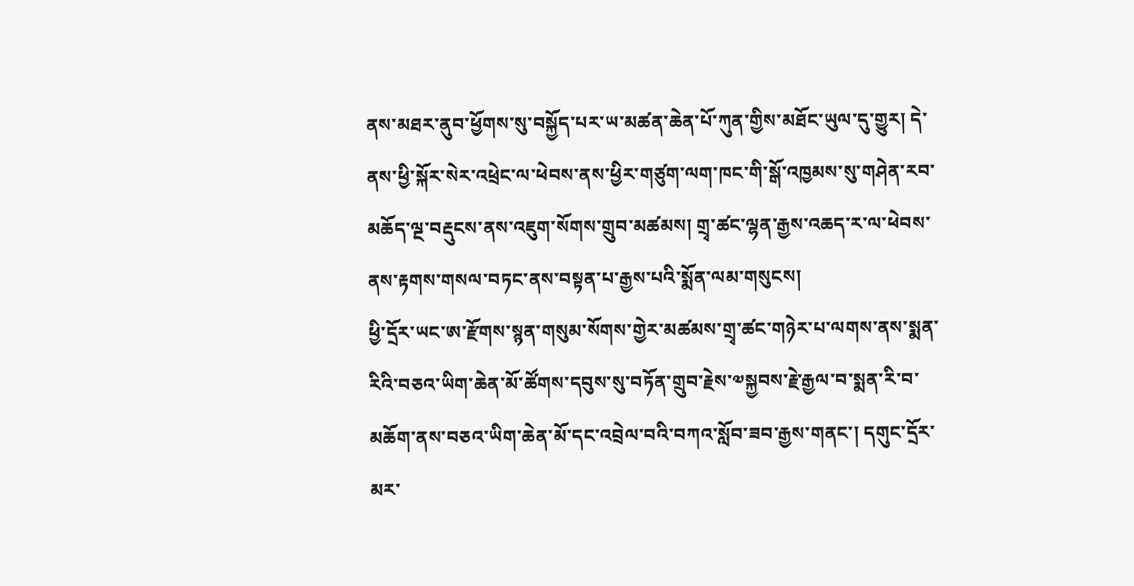ནས་མཐར་ནུབ་ཕྱོགས་སུ་བསྐྱོད་པར་ཡ་མཚན་ཆེན་པོ་ཀུན་གྱིས་མཐོང་ཡུལ་དུ་གྱུར། དེ་ནས་ཕྱི་སྐོར་སེར་འཕྲེང་ལ་ཕེབས་ནས་ཕྱིར་གཙུག་ལག་ཁང་གི་སྒོ་འཁྱམས་སུ་གཤེན་རབ་མཆོད་ལྔ་བརྡུངས་ནས་འཇུག་སོགས་གྲུབ་མཚམས། གྲྭ་ཚང་ལྷན་རྒྱས་འཆད་ར་ལ་ཕེབས་ནས་རྟགས་གསལ་བཏང་ནས་བསྟན་པ་རྒྱས་པའི་སྨོན་ལམ་གསུངས།
ཕྱི་དྲོར་ཡང་ཨ་རྫོགས་སྙན་གསུམ་སོགས་གྱེར་མཚམས་གྲྭ་ཚང་གཉེར་པ་ལགས་ནས་སྨན་རིའི་བཅའ་ཡིག་ཆེན་མོ་ཚོགས་དབུས་སུ་བཏོན་གྲུབ་རྗེས་༧སྐྱབས་རྗེ་རྒྱལ་བ་སྨན་རི་བ་མཆོག་ནས་བཅའ་ཡིག་ཆེན་མོ་དང་འབྲེལ་བའི་བཀའ་སློབ་ཟབ་རྒྱས་གནང་། དགུང་དྲོར་མར་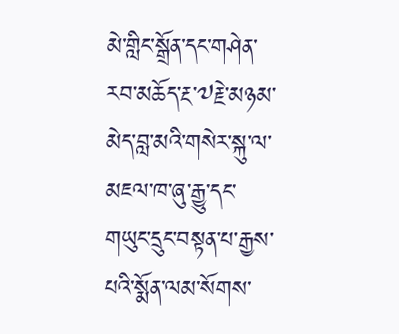མེ་གླིང་སྒྲོན་དང་གཤེན་རབ་མཆོད་རྔ་༧རྗེ་མཉམ་མེད་བླ་མའི་གསེར་སྐུ་ལ་མཇལ་ཁ་ཞུ་རྒྱུ་དང་གཡུང་དྲུང་བསྟན་པ་རྒྱས་པའི་སྨོན་ལམ་སོགས་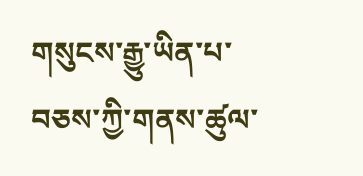གསུངས་རྒྱུ་ཡིན་པ་བཅས་ཀྱི་གནས་ཚུལ་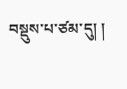བསྡུས་པ་ཙམ་དུ། །